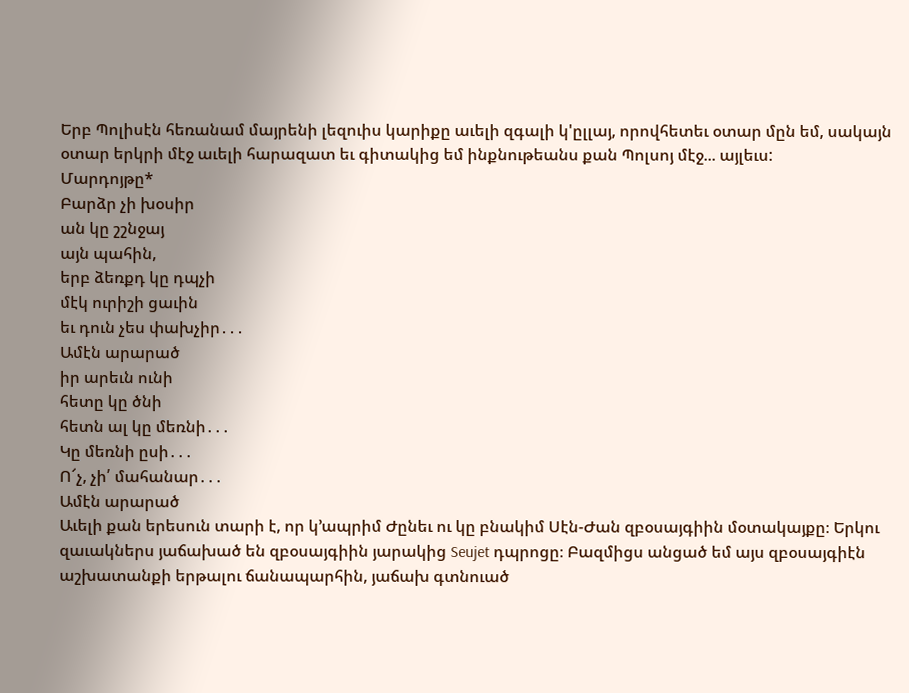Երբ Պոլիսէն հեռանամ մայրենի լեզուիս կարիքը աւելի զգալի կ'ըլլայ, որովհետեւ օտար մըն եմ, սակայն օտար երկրի մէջ աւելի հարազատ եւ գիտակից եմ ինքնութեանս քան Պոլսոյ մէջ... այլեւս:
Մարդոյթը*
Բարձր չի խօսիր
ան կը շշնջայ
այն պահին,
երբ ձեռքդ կը դպչի
մէկ ուրիշի ցաւին
եւ դուն չես փախչիր․․․
Ամէն արարած
իր արեւն ունի
հետը կը ծնի
հետն ալ կը մեռնի․․․
Կը մեռնի ըսի․․․
Ո՜չ, չի՛ մահանար․․․
Ամէն արարած
Աւելի քան երեսուն տարի է, որ կ’ապրիմ Ժընեւ ու կը բնակիմ Սէն-Ժան զբօսայգիին մօտակայքը։ Երկու զաւակներս յաճախած են զբօսայգիին յարակից Seujet դպրոցը։ Բազմիցս անցած եմ այս զբօսայգիէն աշխատանքի երթալու ճանապարհին, յաճախ գտնուած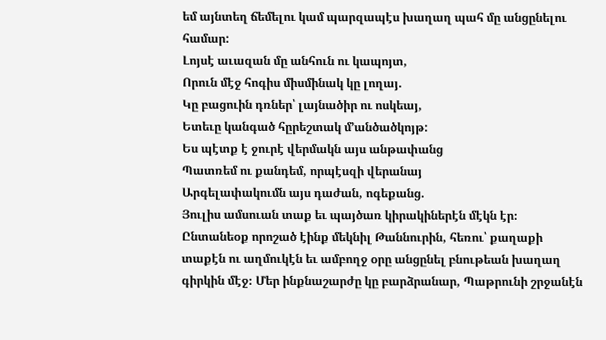եմ այնտեղ ճեմելու կամ պարզապէս խաղաղ պահ մը անցընելու համար:
Լոյսէ աւազան մը անհուն ու կապոյտ,
Որուն մէջ հոգիս միսմինակ կը լողայ.
Կը բացուին դռներ՝ լայնածիր ու ոսկեայ,
Ետեւը կանգած հըրեշտակ մ՚անծածկոյթ:
Ես պէտք է ջուրէ վերմակն այս անթափանց
Պատռեմ ու քանդեմ, որպէսզի վերանայ
Արգելափակումն այս դաժան, ոգեքանց.
Յուլիս ամսուան տաք եւ պայծառ կիրակիներէն մէկն էր։ Ընտանեօք որոշած էինք մեկնիլ Թաննուրին, հեռու՝ քաղաքի տաքէն ու աղմուկէն եւ ամբողջ օրը անցընել բնութեան խաղաղ գիրկին մէջ։ Մեր ինքնաշարժը կը բարձրանար, Պաթրունի շրջանէն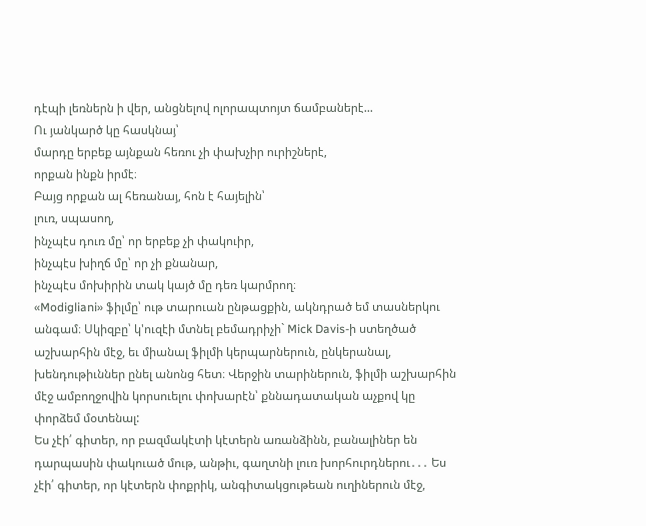դէպի լեռներն ի վեր, անցնելով ոլորապտոյտ ճամբաներէ...
Ու յանկարծ կը հասկնայ՝
մարդը երբեք այնքան հեռու չի փախչիր ուրիշներէ,
որքան ինքն իրմէ։
Բայց որքան ալ հեռանայ, հոն է հայելին՝
լուռ, սպասող,
ինչպէս դուռ մը՝ որ երբեք չի փակուիր,
ինչպէս խիղճ մը՝ որ չի քնանար,
ինչպէս մոխիրին տակ կայծ մը դեռ կարմրող։
«Modigliani» ֆիլմը՝ ութ տարուան ընթացքին, ակնդրած եմ տասներկու անգամ։ Սկիզբը՝ կ'ուզէի մտնել բեմադրիչի` Mick Davis-ի ստեղծած աշխարհին մէջ, եւ միանալ ֆիլմի կերպարներուն, ընկերանալ, խենդութիւններ ընել անոնց հետ։ Վերջին տարիներուն, ֆիլմի աշխարհին մէջ ամբողջովին կորսուելու փոխարէն՝ քննադատական աչքով կը փորձեմ մօտենալ:
Ես չէի՛ գիտեր, որ բազմակէտի կէտերն առանձինն, բանալիներ են դարպասին փակուած մութ, անթիւ, գաղտնի լուռ խորհուրդներու․․․ Ես չէի՛ գիտեր, որ կէտերն փոքրիկ, անգիտակցութեան ուղիներուն մէջ,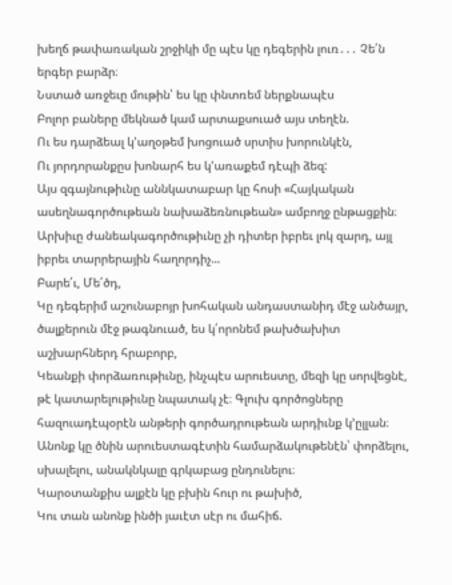խեղճ թափառական շրջիկի մը պէս կը դեգերին լուռ․․․ Չե՛ն երգեր բարձր։
Նստած առջեւը մութին՝ ես կը փնտռեմ ներքնապէս
Բոլոր բաները մեկնած կամ արտաքսուած այս տեղէն.
Ու ես դարձեալ կ'աղօթեմ խոցուած սրտիս խորունկէն,
Ու յորդորանքըս խոնարհ ես կ'առաքեմ դէպի ձեզ:
Այս զգայնութիւնը աննկատաբար կը հոսի «Հայկական ասեղնագործութեան նախաձեռնութեան» ամբողջ ընթացքին։ Արխիւը ժանեակագործութիւնը չի դիտեր իբրեւ լոկ զարդ, այլ իբրեւ տարրերային հաղորդիչ...
Բարե՛ւ, Մե՛ծդ,
Կը դեգերիմ աշունաբոյր խոհական անդաստանիդ մէջ անծայր,
ծալքերուն մէջ թագնուած, ես կ՛որոնեմ թախծախիտ
աշխարհներդ հրաբորբ,
Կեանքի փորձառութիւնը, ինչպէս արուեստը, մեզի կը սորվեցնէ, թէ կատարելութիւնը նպատակ չէ։ Գլուխ գործոցները հազուադէպօրէն անթերի գործադրութեան արդիւնք կ՚ըլլան։ Անոնք կը ծնին արուեստագէտին համարձակութենէն՝ փորձելու, սխալելու, անակնկալը գրկաբաց ընդունելու։
Կարօտանքիս ալքէն կը բխին հուր ու թախիծ,
Կու տան անոնք ինծի յաւէտ սէր ու մահիճ.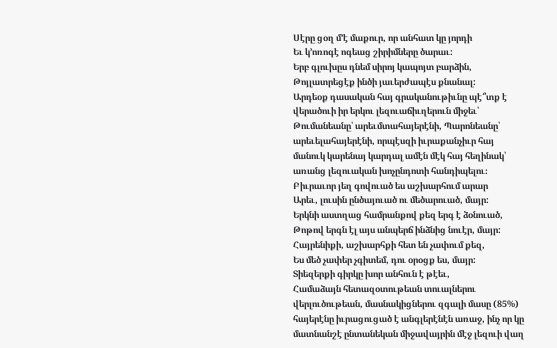Սէրը ցօղ մ՚է մաքուր, որ անհատ կը յորդի
Եւ կ՚ոռոգէ ոգեաց շիրիմները ծարաւ:
Երբ գլուխըս դնեմ սիրոյ կապոյտ բարձին,
Թոյլատրեցէք ինծի յաւերժապէս քնանալ:
Արդեօք դասական հայ գրականութիւնը պէ՞տք է վերածուի իր երկու լեզուաճիւղերուն միջեւ՝ Թումանեանը՝ արեւմտահայերէնի, Պարոնեանը՝ արեւելահայերէնի, որպէսզի իւրաքանչիւր հայ մանուկ կարենայ կարդալ ամէն մէկ հայ հեղինակ՝ առանց լեզուական խոչընդոտի հանդիպելու։
Բիւրաւոր յեղ գովուած ես աշխարհում արար
Արեւ, լուսին ընծայուած ու մեծարուած, մայր:
Երկնի աստղաց համրանքով քեզ երգ է ձօնուած,
Թոթով երգն էլ այս անպերճ ինձնից նուէր, մայր:
Հայրենիքի, աշխարհքի հետ են չափում քեզ,
Ես մեծ չափեր չգիտեմ, դու օրօցք ես, մայր:
Տիեզերքի գիրկը խոր անհուն է թէեւ,
Համաձայն հետազօտութեան տուալներու վերլուծութեան, մասնակիցներու զգալի մասը (85%) հայերէնը իւրացուցած է անգլերէնէն առաջ, ինչ որ կը մատնանշէ ընտանեկան միջավայրին մէջ լեզուի վաղ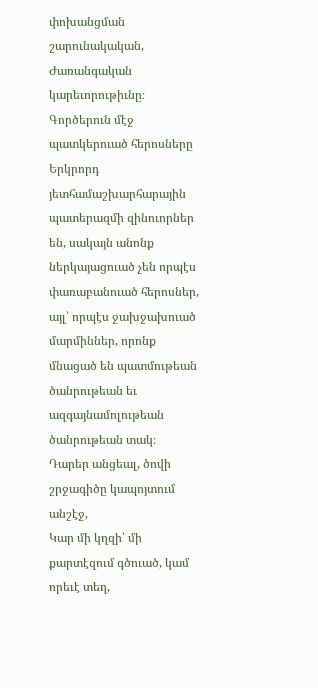փոխանցման շարունակական, Ժառանգական կարեւորութիւնը։
Գործերուն մէջ պատկերուած հերոսները Երկրորդ յետհամաշխարհարային պատերազմի զինուորներ են, սակայն անոնք ներկայացուած չեն որպէս փառաբանուած հերոսներ, այլ՝ որպէս ջախջախուած մարմիններ, որոնք մնացած են պատմութեան ծանրութեան եւ ազգայնամոլութեան ծանրութեան տակ։
Դարեր անցեալ, ծովի շրջագիծը կապոյտում անշէջ,
Կար մի կղզի՝ մի քարտէզում գծուած, կամ որեւէ տեղ,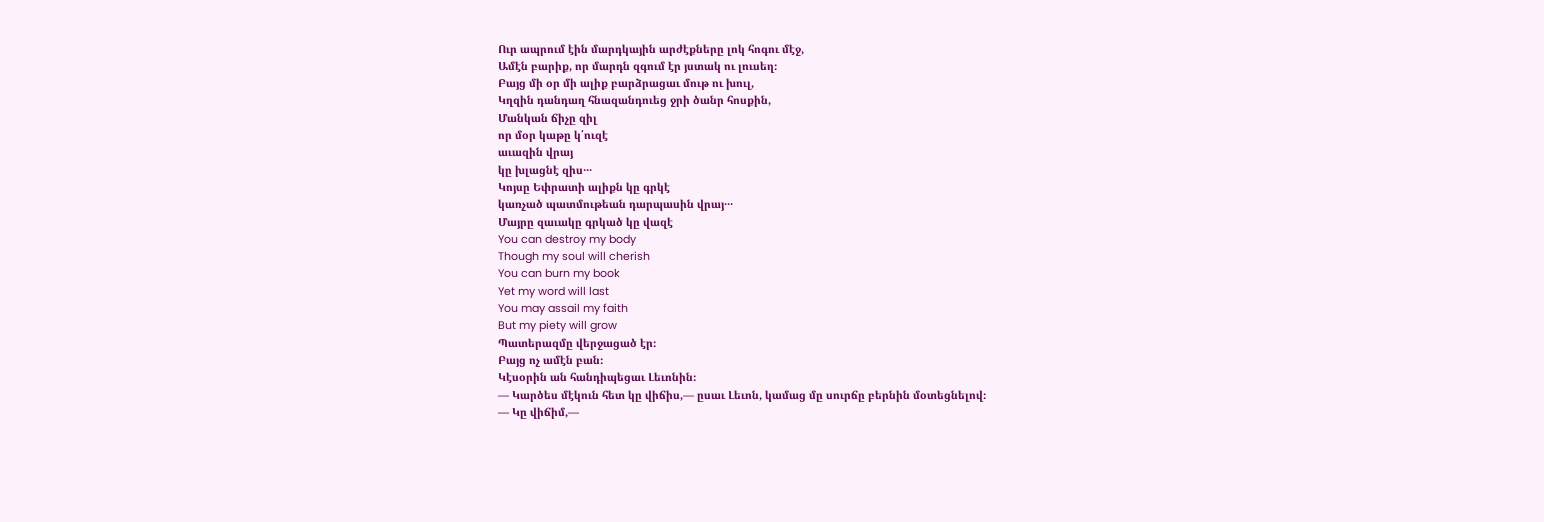Ուր ապրում էին մարդկային արժէքները լոկ հոգու մէջ,
Ամէն բարիք, որ մարդն զգում էր յստակ ու լուսեղ։
Բայց մի օր մի ալիք բարձրացաւ մութ ու խուլ,
Կղզին դանդաղ հնազանդուեց ջրի ծանր հոսքին,
Մանկան ճիչը զիլ
որ մօր կաթը կ՛ուզէ
աւազին վրայ
կը խլացնէ զիս․․․
Կոյսը Եփրատի ալիքն կը գրկէ
կառչած պատմութեան դարպասին վրայ․․․
Մայրը զաւակը գրկած կը վազէ
You can destroy my body
Though my soul will cherish
You can burn my book
Yet my word will last
You may assail my faith
But my piety will grow
Պատերազմը վերջացած էր։
Բայց ոչ ամէն բան։
Կէսօրին ան հանդիպեցաւ Լեւոնին։
— Կարծես մէկուն հետ կը վիճիս,— ըսաւ Լեւոն, կամաց մը սուրճը բերնին մօտեցնելով։
— Կը վիճիմ,—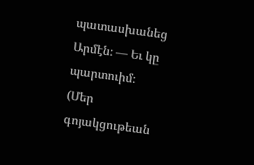պատասխանեց Արմէն։ — Եւ կը պարտուիմ։
(Մեր գոյակցութեան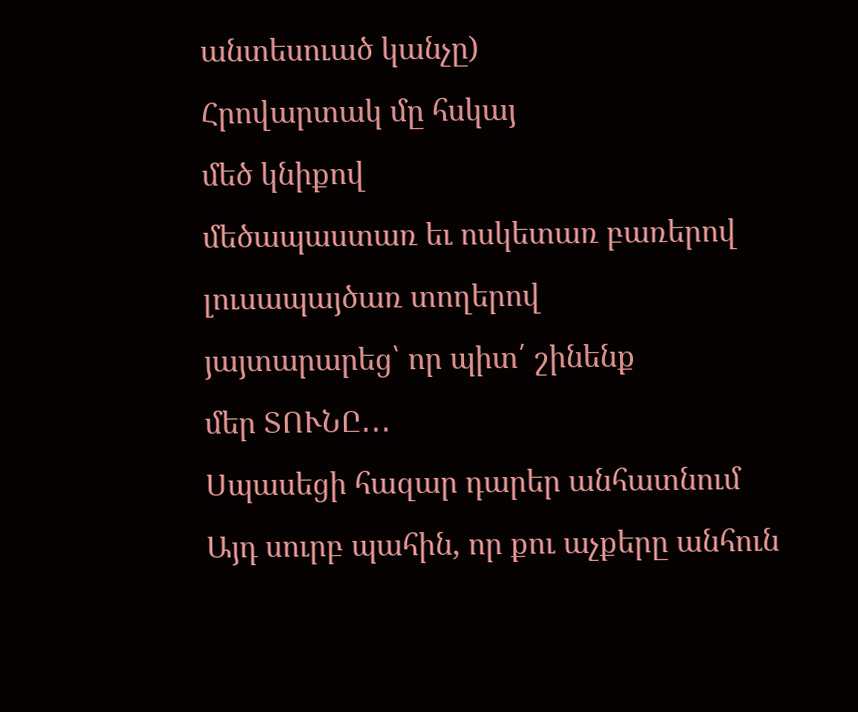անտեսուած կանչը)
Հրովարտակ մը հսկայ
մեծ կնիքով
մեծապաստառ եւ ոսկետառ բառերով
լուսապայծառ տողերով
յայտարարեց՝ որ պիտ՛ շինենք
մեր ՏՈՒՆԸ․․․
Սպասեցի հազար դարեր անհատնում
Այդ սուրբ պահին, որ քու աչքերը անհուն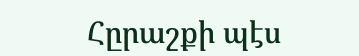Հըրաշքի պէս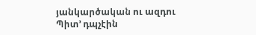յանկարծական ու ազդու
Պիտ՚ դպչէին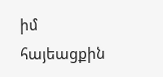իմ հայեացքին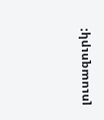լուսազուրկ: